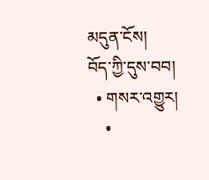མདུན་ངོས།
བོད་ཀྱི་དུས་བབ།
  • གསར་འགྱུར།
    •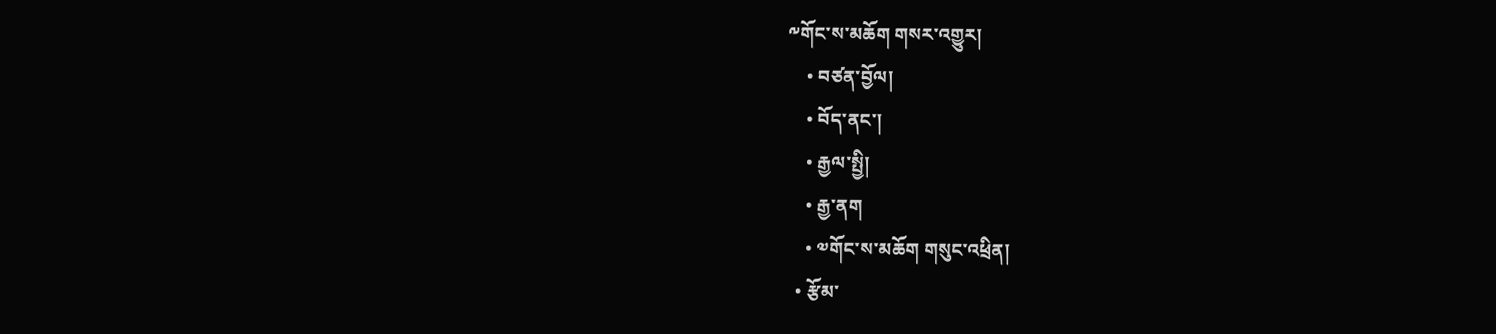༸གོང་ས་མཆོག གསར་འགྱུར།
    • བཙན་བྱོལ།
    • བོད་ནང་།
    • རྒྱལ་སྤྱི།
    • རྒྱ་ནག
    • ༧གོང་ས་མཆོག གསུང་འཕྲིན།
  • རྩོམ་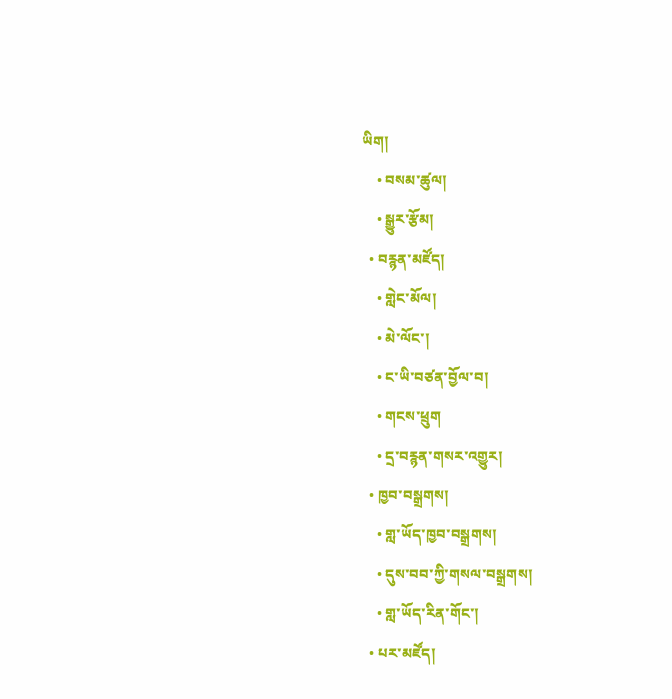ཡིག།
    • བསམ་ཚུལ།
    • སྒྱུར་རྩོམ།
  • བརྙན་མཛོད།
    • གླེང་མོལ།
    • མེ་ལོང་།
    • ང་ཡི་བཙན་བྱོལ་བ།
    • གངས་ཕྲུག
    • དྲ་བརྙན་གསར་འགྱུར།
  • ཁྱབ་བསྒྲགས།
    • གླ་ཡོད་ཁྱབ་བསྒྲགས།
    • དུས་བབ་ཀྱི་གསལ་བསྒྲགས།
    • གླ་ཡོད་རིན་གོང་།
  • པར་མཛོད།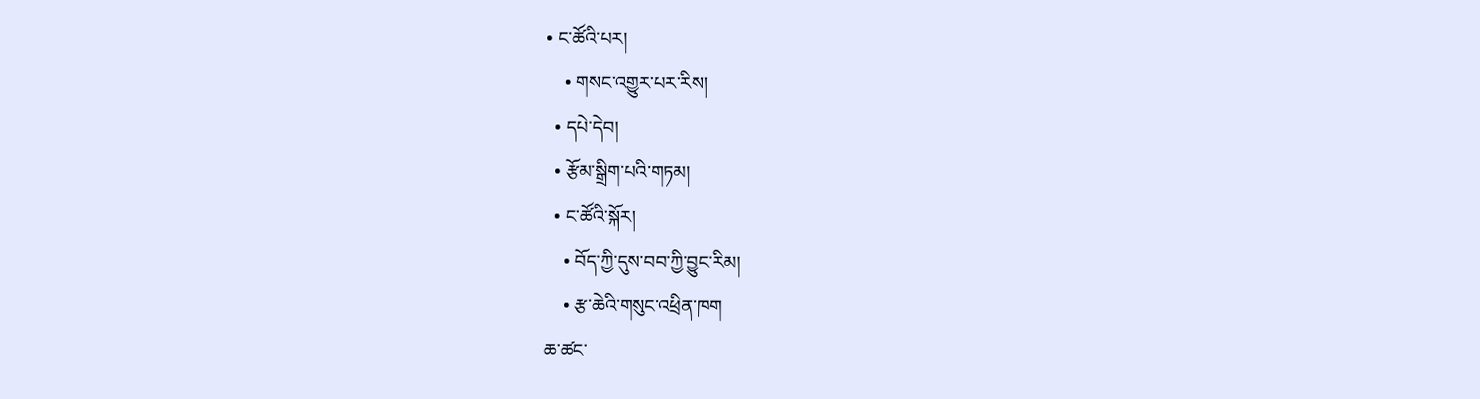• ང་ཚོའི་པར།
    • གསང་འགྱུར་པར་རིས།
  • དཔེ་དེབ།
  • རྩོམ་སྒྲིག་པའི་གཏམ།
  • ང་ཚོའི་སྐོར།
    • བོད་ཀྱི་དུས་བབ་ཀྱི་བྱུང་རིམ།
    • རྩ་ཆེའི་གསུང་འཕྲིན་ཁག
ཆ་ཚང་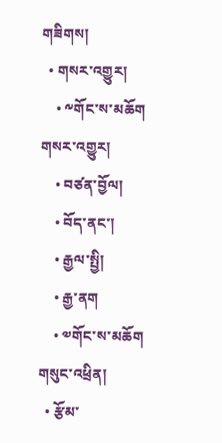གཟིགས།
  • གསར་འགྱུར།
    • ༸གོང་ས་མཆོག གསར་འགྱུར།
    • བཙན་བྱོལ།
    • བོད་ནང་།
    • རྒྱལ་སྤྱི།
    • རྒྱ་ནག
    • ༧གོང་ས་མཆོག གསུང་འཕྲིན།
  • རྩོམ་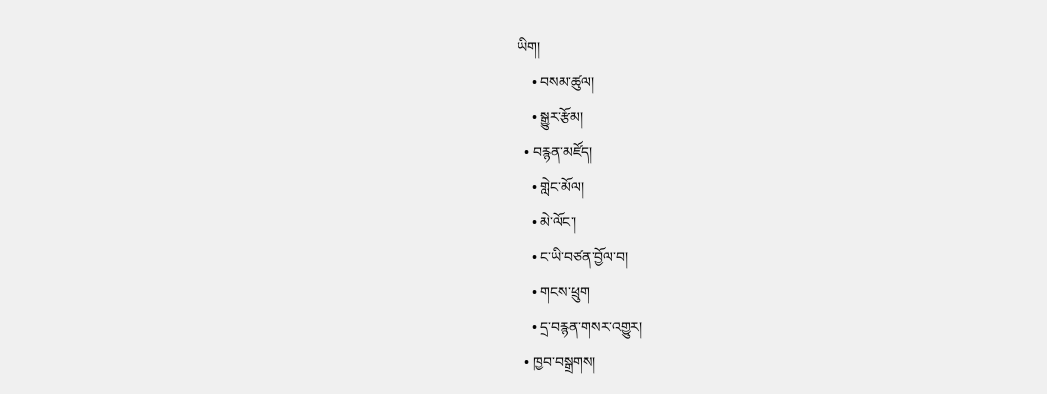ཡིག།
    • བསམ་ཚུལ།
    • སྒྱུར་རྩོམ།
  • བརྙན་མཛོད།
    • གླེང་མོལ།
    • མེ་ལོང་།
    • ང་ཡི་བཙན་བྱོལ་བ།
    • གངས་ཕྲུག
    • དྲ་བརྙན་གསར་འགྱུར།
  • ཁྱབ་བསྒྲགས།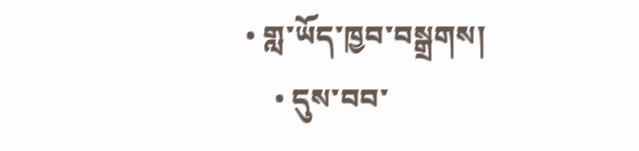• གླ་ཡོད་ཁྱབ་བསྒྲགས།
    • དུས་བབ་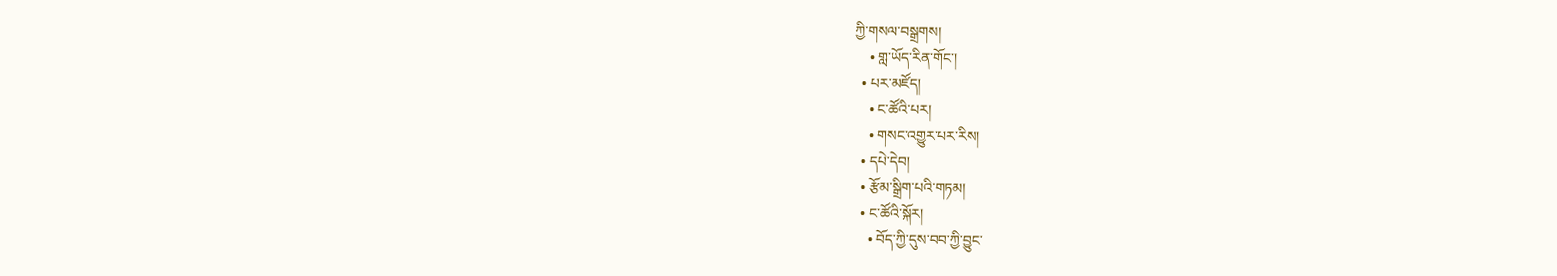ཀྱི་གསལ་བསྒྲགས།
    • གླ་ཡོད་རིན་གོང་།
  • པར་མཛོད།
    • ང་ཚོའི་པར།
    • གསང་འགྱུར་པར་རིས།
  • དཔེ་དེབ།
  • རྩོམ་སྒྲིག་པའི་གཏམ།
  • ང་ཚོའི་སྐོར།
    • བོད་ཀྱི་དུས་བབ་ཀྱི་བྱུང་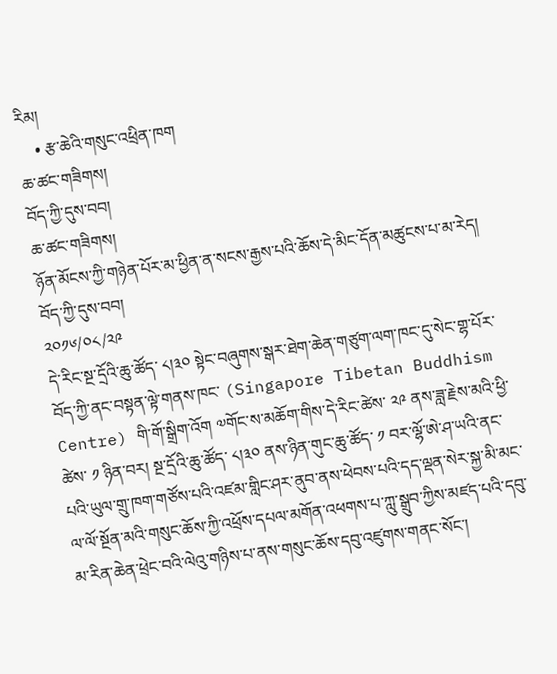རིམ།
    • རྩ་ཆེའི་གསུང་འཕྲིན་ཁག
ཆ་ཚང་གཟིགས།
བོད་ཀྱི་དུས་བབ།
ཆ་ཚང་གཟིགས།
ཉོན་མོངས་ཀྱི་གཉེན་པོར་མ་ཕྱིན་ན་སངས་རྒྱས་པའི་ཆོས་དེ་མིང་དོན་མཚུངས་པ་མ་རེད།
བོད་ཀྱི་དུས་བབ།
༢༠༡༦/༠༨/༢༩
དེ་རིང་སྔ་དྲོའི་ཆུ་ཚོད་ ༨།༣༠ སྟེང་བཞུགས་སྒར་ཐེག་ཆེན་གཙུག་ལག་ཁང་དུ་སེང་གྷ་པོར་བོད་ཀྱི་ནང་བསྟན་ལྟེ་གནས་ཁང་ (Singapore Tibetan Buddhism Centre) གི་གོ་སྒྲིག་འོག ༧གོང་ས་མཆོག་གིས་དེ་རིང་ཚེས་ ༢༩ ནས་ཟླ་རྗེས་མའི་ཕྱི་ཚེས་ ༡ ཉིན་བར། སྔ་དྲོའི་ཆུ་ཚོད་ ༨།༣༠ ནས་ཉིན་གུང་ཆུ་ཚོད་ ༡ བར་ལྷོ་ཨེ་ཤ་ཡའི་ནང་པའི་ཡུལ་གྲུ་ཁག་གཙོས་པའི་འཛམ་གླིང་ཤར་ནུབ་ནས་ཕེབས་པའི་དད་ལྡན་སེར་སྐྱ་མི་མང་ལ་ལོ་སྔོན་མའི་གསུང་ཆོས་ཀྱི་འཕྲོས་དཔལ་མགོན་འཕགས་པ་ཀླུ་སྒྲུབ་ཀྱིས་མཛད་པའི་དབུ་མ་རིན་ཆེན་ཕྲེང་བའི་ལེའུ་གཉིས་པ་ནས་གསུང་ཆོས་དབུ་འཛུགས་གནང་སོང་།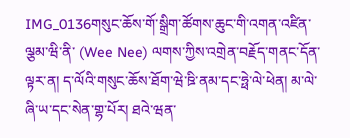IMG_0136གསུང་ཆོས་གོ་སྒྲིག་ཚོགས་ཆུང་གི་འགན་འཛིན་ལྕམ་ཝི་ནི་ (Wee Nee) ལགས་ཀྱིས་འགྲེན་བརྗོད་གནང་དོན་ལྟར་ན། ད་ལོའི་གསུང་ཆོས་ཐོག་ཝེ་ཋི་ནམ་དང་ཧྥེ་ལེ་ཕེན། མ་ལེ་ཞི་ཡ་དང་སེན་གྷ་པོར། ཐའེ་ཝན་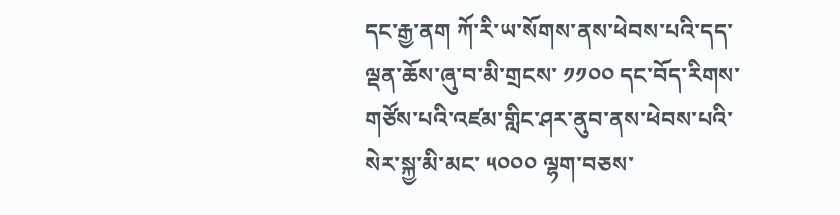དང་རྒྱ་ནག ཀོ་རི་ཡ་སོགས་ནས་ཕེབས་པའི་དད་ལྡན་ཆོས་ཞུ་བ་མི་གྲངས་ ༡༡༠༠ དང་བོད་རིགས་གཙོས་པའི་འཛམ་གླིང་ཤར་ནུབ་ནས་ཕེབས་པའི་སེར་སྐྱ་མི་མང་ ༥༠༠༠ ལྷག་བཅས་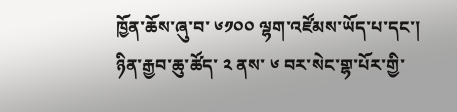ཁྱོན་ཆོས་ཞུ་བ་ ༦༡༠༠ ལྷག་འཛོམས་ཡོད་པ་དང་། ཉིན་རྒྱབ་ཆུ་ཚོད་ ༢ ནས་ ༦ བར་སེང་གྷ་པོར་གྱི་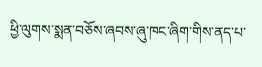ཕྱི་ལུགས་སྨན་བཅོས་ཞབས་ཞུ་ཁང་ཞིག་གིས་ནད་པ་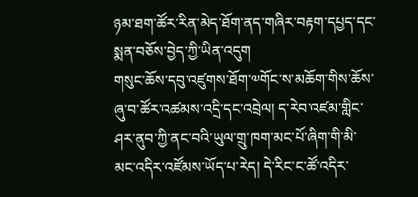ཉམ་ཐག་ཚོར་རིན་མེད་ཐོག་ནད་གཞིར་བརྟག་དཔྱད་དང་སྨན་བཅོས་བྱེད་ཀྱི་ཡིན་འདུག
གསུང་ཆོས་དབུ་འཛུགས་ཐོག་༧གོང་ས་མཆོག་གིས་ཆོས་ཞུ་བ་ཚོར་འཚམས་འདྲི་དང་འབྲེལ། ད་རེབ་འཛམ་གླིང་ཤར་ནུབ་ཀྱི་ནང་བའི་ཡུལ་གྲུ་ཁག་མང་པོ་ཞིག་གི་མི་མང་འདིར་འཛོམས་ཡོད་པ་རེད། དེ་རིང་ང་ཚོ་འདིར་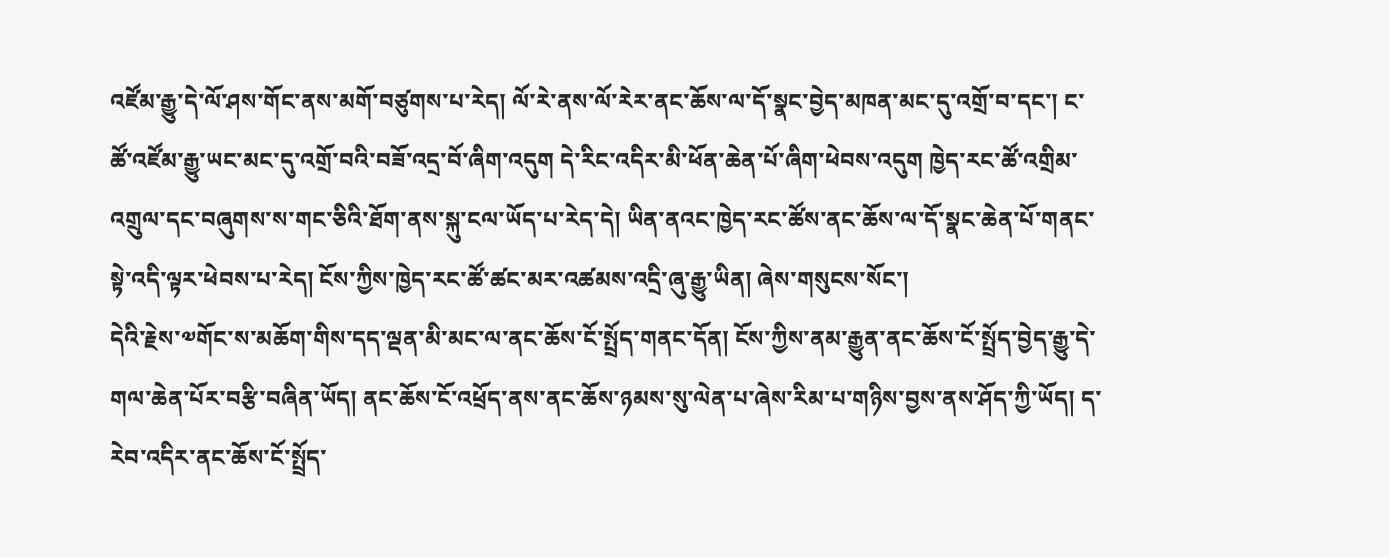འཛོམ་རྒྱུ་དེ་ལོ་ཤས་གོང་ནས་མགོ་བཙུགས་པ་རེད། ལོ་རེ་ནས་ལོ་རེར་ནང་ཆོས་ལ་དོ་སྣང་བྱེད་མཁན་མང་དུ་འགྲོ་བ་དང་། ང་ཚོ་འཛོམ་རྒྱུ་ཡང་མང་དུ་འགྲོ་བའི་བཟོ་འདྲ་བོ་ཞིག་འདུག དེ་རིང་འདིར་མི་ཕོན་ཆེན་པོ་ཞིག་ཕེབས་འདུག ཁྱེད་རང་ཚོ་འགྲིམ་འགྲུལ་དང་བཞུགས་ས་གང་ཅིའི་ཐོག་ནས་སྐུ་ངལ་ཡོད་པ་རེད་དེ། ཡིན་ནའང་ཁྱེད་རང་ཚོས་ནང་ཆོས་ལ་དོ་སྣང་ཆེན་པོ་གནང་སྟེ་འདི་ལྟར་ཕེབས་པ་རེད། ངོས་ཀྱིས་ཁྱེད་རང་ཚོ་ཚང་མར་འཚམས་འདྲི་ཞུ་རྒྱུ་ཡིན། ཞེས་གསུངས་སོང་།
དེའི་རྗེས་༧གོང་ས་མཆོག་གིས་དད་ལྡན་མི་མང་ལ་ནང་ཆོས་ངོ་སྤྲོད་གནང་དོན། ངོས་ཀྱིས་ནམ་རྒྱུན་ནང་ཆོས་ངོ་སྤྲོད་བྱེད་རྒྱུ་དེ་གལ་ཆེན་པོར་བརྩི་བཞིན་ཡོད། ནང་ཆོས་ངོ་འཕྲོད་ནས་ནང་ཆོས་ཉམས་སུ་ལེན་པ་ཞེས་རིམ་པ་གཉིས་བྱས་ནས་ཤོད་ཀྱི་ཡོད། ད་རེབ་འདིར་ནང་ཆོས་ངོ་སྤྲོད་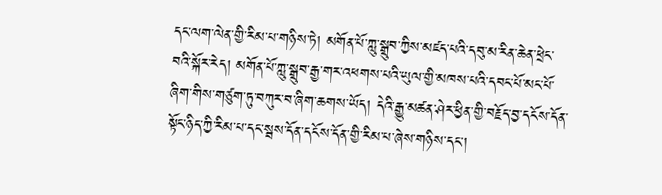དང་ལག་ལེན་གྱི་རིམ་པ་གཉིས་ཏེ། མགོན་པོ་ཀླུ་སྒྲུབ་ཀྱིས་མཛད་པའི་དབུ་མ་རིན་ཆེན་ཕྲེང་བའི་སྐོར་རེད། མགོན་པོ་ཀླུ་སྒྲུབ་རྒྱ་གར་འཕགས་པའི་ཡུལ་གྱི་མཁས་པའི་དབང་པོ་མང་པོ་ཞིག་གིས་གཙུག་ཏུ་བཀུར་བ་ཞིག་ཆགས་ཡོད། དེའི་རྒྱུ་མཚན་ཤེར་ཕྱིན་གྱི་བརྗོད་བྱ་དངོས་དོན་སྟོང་ཉིད་ཀྱི་རིམ་པ་དང་སྦས་དོན་དངོས་དོན་གྱི་རིམ་པ་ཞེས་གཉིས་དང་།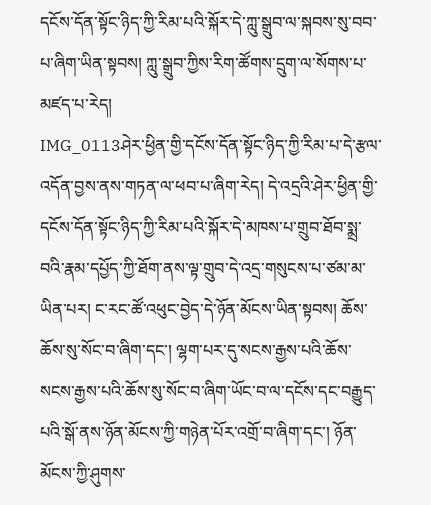དངོས་དོན་སྟོང་ཉིད་ཀྱི་རིམ་པའི་སྐོར་དེ་ཀླུ་སྒྲུབ་ལ་སྐབས་སུ་བབ་པ་ཞིག་ཡིན་སྟབས། ཀླུ་སྒྲུབ་ཀྱིས་རིག་ཚོགས་དྲུག་ལ་སོགས་པ་མཛད་པ་རེད།
IMG_0113ཤེར་ཕྱིན་གྱི་དངོས་དོན་སྟོང་ཉིད་ཀྱི་རིམ་པ་དེ་རྩལ་འདོན་བྱས་ནས་གཏན་ལ་ཕབ་པ་ཞིག་རེད། དེ་འདྲའི་ཤེར་ཕྱིན་གྱི་དངོས་དོན་སྟོང་ཉིད་ཀྱི་རིམ་པའི་སྐོར་དེ་མཁས་པ་གྲུབ་ཐོབ་སྨྲ་བའི་རྣམ་དཔྱོད་ཀྱི་ཐོག་ནས་ལྟ་གྲུབ་དེ་འདྲ་གསུངས་པ་ཙམ་མ་ཡིན་པར། ང་རང་ཚོ་འཕུང་བྱེད་དེ་ཉོན་མོངས་ཡིན་སྟབས། ཆོས་ཆོས་སུ་སོང་བ་ཞིག་དང་། ལྷག་པར་དུ་སངས་རྒྱས་པའི་ཆོས་སངས་རྒྱས་པའི་ཆོས་སུ་སོང་བ་ཞིག་ཡོང་བ་ལ་དངོས་དང་བརྒྱུད་པའི་སྒོ་ནས་ཉོན་མོངས་ཀྱི་གཉེན་པོར་འགྲོ་བ་ཞིག་དང་། ཉོན་མོངས་ཀྱི་ཤུགས་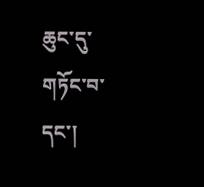ཆུང་དུ་གཏོང་བ་དང་།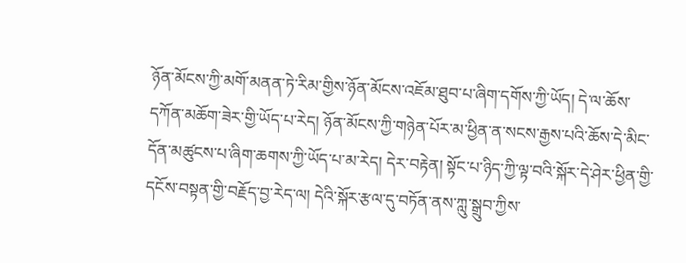ཉོན་མོངས་ཀྱི་མགོ་མནན་ཏེ་རིམ་གྱིས་ཉོན་མོངས་འཇོམ་ཐུབ་པ་ཞིག་དགོས་ཀྱི་ཡོད། དེ་ལ་ཆོས་དཀོན་མཆོག་ཟེར་གྱི་ཡོད་པ་རེད། ཉོན་མོངས་ཀྱི་གཉེན་པོར་མ་ཕྱིན་ན་སངས་རྒྱས་པའི་ཆོས་དེ་མིང་དོན་མཚུངས་པ་ཞིག་ཆགས་ཀྱི་ཡོད་པ་མ་རེད། དེར་བརྟེན། སྟོང་པ་ཉིད་ཀྱི་ལྟ་བའི་སྐོར་དེ་ཤེར་ཕྱིན་གྱི་དངོས་བསྟན་གྱི་བརྗོད་བྱ་རེད་ལ། དེའི་སྐོར་རྩལ་དུ་བཏོན་ནས་ཀླུ་སྒྲུབ་ཀྱིས་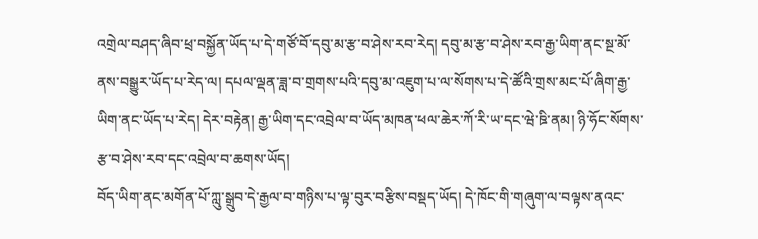འགྲེལ་བཤད་ཞིབ་ཕྲ་བསྐྱོན་ཡོད་པ་དེ་གཙོ་བོ་དབུ་མ་རྩ་བ་ཤེས་རབ་རེད། དབུ་མ་རྩ་བ་ཤེས་རབ་རྒྱ་ཡིག་ནང་སྔ་མོ་ནས་བསྒྱུར་ཡོད་པ་རེད་ལ། དཔལ་ལྡན་ཟླ་བ་གྲགས་པའི་དབུ་མ་འཇུག་པ་ལ་སོགས་པ་དེ་ཚོའི་གྲས་མང་པོ་ཞིག་རྒྱ་ཡིག་ནང་ཡོད་པ་རེད། དེར་བརྟེན། རྒྱ་ཡིག་དང་འབྲེལ་བ་ཡོད་མཁན་ཕལ་ཆེར་ཀོ་རི་ཡ་དང་ཝེ་ཋི་ནམ། ཉི་ཧོང་སོགས་རྩ་བ་ཤེས་རབ་དང་འབྲེལ་བ་ཆགས་ཡོད།
བོད་ཡིག་ནང་མགོན་པོ་ཀླུ་སྒྲུབ་དེ་རྒྱལ་བ་གཉིས་པ་ལྟ་བུར་བརྩིས་བསྡད་ཡོད། དེ་ཁོང་གི་གཞུག་ལ་བལྟས་ནའང་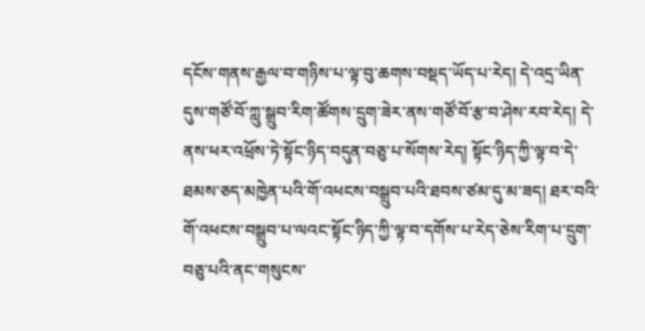དངོས་གནས་རྒྱལ་བ་གཉིས་པ་ལྟ་བུ་ཆགས་བསྡད་ཡོད་པ་རེད། དེ་འདྲ་ཡིན་དུས་གཙོ་བོ་ཀླུ་སྒྲུབ་རིག་ཚོགས་དྲུག་ཟེར་ནས་གཙོ་བོ་རྩ་བ་ཤེས་རབ་རེད། དེ་ནས་ཕར་འཕྲོས་ཏེ་སྟོང་ཉིད་བདུན་བཅུ་པ་སོགས་རེད། སྟོང་ཉིད་ཀྱི་ལྟ་བ་དེ་ཐམས་ཅད་མཁྱེན་པའི་གོ་འཕངས་བསྒྲུབ་པའི་ཐབས་ཙམ་དུ་མ་ཟད། ཐར་བའི་གོ་འཕངས་བསྒྲུབ་པ་ལའང་སྟོང་ཉིད་ཀྱི་ལྟ་བ་དགོས་པ་རེད་ཅེས་རིག་པ་དྲུག་བཅུ་པའི་ནང་གསུངས་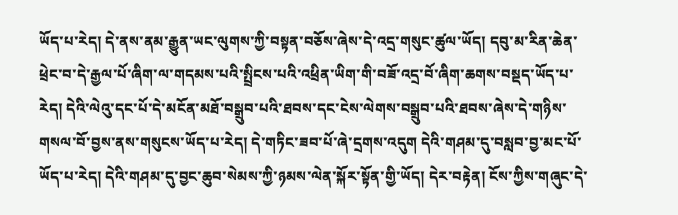ཡོད་པ་རེད། དེ་ནས་ནམ་རྒྱུན་ཡང་ལུགས་ཀྱི་བསྟན་བཅོས་ཞེས་དེ་འདྲ་གསུང་ཚུལ་ཡོད། དབུ་མ་རིན་ཆེན་ཕྲེང་བ་དེ་རྒྱལ་པོ་ཞིག་ལ་གདམས་པའི་སྤྲིངས་པའི་འཕྲིན་ཡིག་གི་བཟོ་འདྲ་བོ་ཞིག་ཆགས་བསྡད་ཡོད་པ་རེད། དེའི་ལེའུ་དང་པོ་དེ་མངོན་མཐོ་བསྒྲུབ་པའི་ཐབས་དང་ངེས་ལེགས་བསྒྲུབ་པའི་ཐབས་ཞེས་དེ་གཉིས་གསལ་བོ་བྱས་ནས་གསུངས་ཡོད་པ་རེད། དེ་གཏིང་ཟབ་པོ་ཞེ་དྲགས་འདུག དེའི་གཤམ་དུ་བསླབ་བྱ་མང་པོ་ཡོད་པ་རེད། དེའི་གཤམ་དུ་བྱང་ཆུབ་སེམས་ཀྱི་ཉམས་ལེན་སྐོར་སྟོན་གྱི་ཡོད། དེར་བརྟེན། ངོས་ཀྱིས་གཞུང་དེ་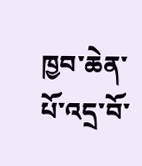ཁྱབ་ཆེན་པོ་འདྲ་བོ་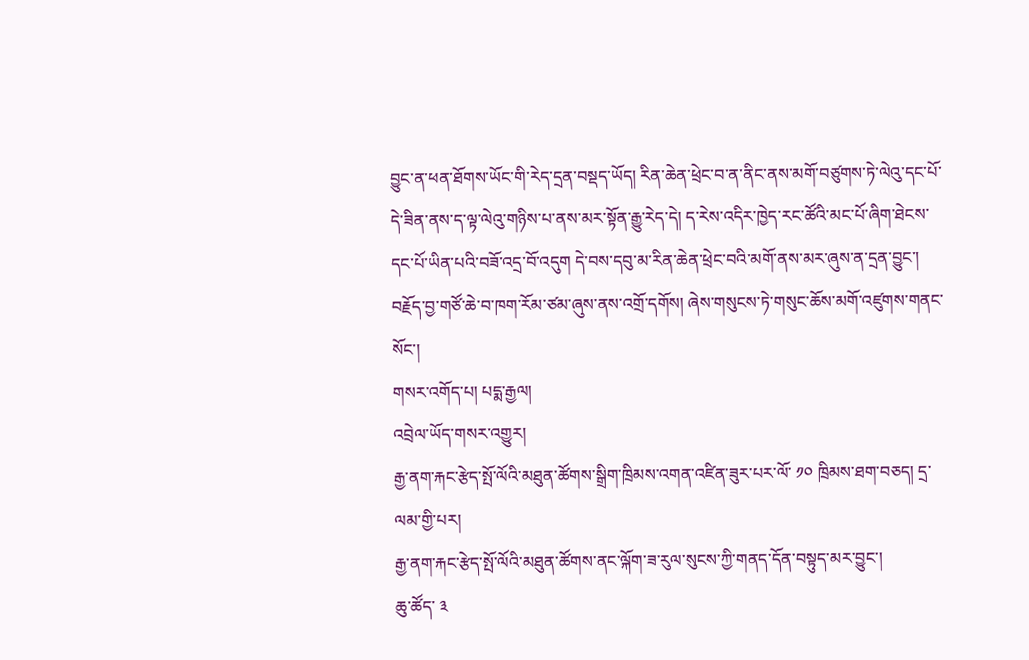བྱུང་ན་ཕན་ཐོགས་ཡོང་གི་རེད་དྲན་བསྡད་ཡོད། རིན་ཆེན་ཕྲེང་བ་ན་ནིང་ནས་མགོ་བཙུགས་ཏེ་ལེའུ་དང་པོ་དེ་ཟིན་ནས་ད་ལྟ་ལེའུ་གཉིས་པ་ནས་མར་སྟོན་རྒྱུ་རེད་དེ། ད་རེས་འདིར་ཁྱེད་རང་ཚོའི་མང་པོ་ཞིག་ཐེངས་དང་པོ་ཡིན་པའི་བཟོ་འདྲ་བོ་འདུག དེ་བས་དབུ་མ་རིན་ཆེན་ཕྲེང་བའི་མགོ་ནས་མར་ཞུས་ན་དྲན་བྱུང་། བརྗོད་བྱ་གཙོ་ཆེ་བ་ཁག་རོམ་ཙམ་ཞུས་ནས་འགྲོ་དགོས། ཞེས་གསུངས་ཏེ་གསུང་ཆོས་མགོ་འཛུགས་གནང་སོང་།
གསར་འགོད་པ། པདྨ་རྒྱལ།
འབྲེལ་ཡོད་གསར་འགྱུར།
རྒྱ་ནག་རྐང་རྩེད་སྤོ་ལོའི་མཐུན་ཚོགས་སྒྲིག་ཁྲིམས་འགན་འཛིན་ཟུར་པར་ལོ་ ༡༠ ཁྲིམས་ཐག་བཅད། དྲ་ལམ་གྱི་པར།
རྒྱ་ནག་རྐང་རྩེད་སྤོ་ལོའི་མཐུན་ཚོགས་ནང་ལྐོག་ཟ་རུལ་སུངས་ཀྱི་གནད་དོན་བསྟུད་མར་བྱུང་།
ཆུ་ཚོད་ ༣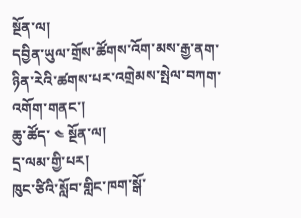སྔོན་ལ།
དབྱིན་ཡུལ་གྲོས་ཚོགས་འོག་མས་རྒྱ་ནག་ཉིན་རེའི་ཚགས་པར་འགྲེམས་སྤེལ་བཀག་འགོག་གནང་།
ཆུ་ཚོད་ ༤ སྔོན་ལ།
དྲ་ལམ་གྱི་པར།
ཁུང་ཙིའི་སློབ་གླིང་ཁག་སྒོ་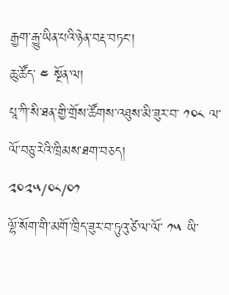རྒྱག་རྒྱུ་ཡིན་པའི་ཉེན་བརྡ་བཏང་།
ཆུ་ཚོད་ ༤ སྔོན་ལ།
པཱ་ཀི་སི་ཐན་གྱི་གྲོས་ཚོགས་འཐུས་མི་ཟུར་བ་ ༡༠༨ ལ་ལོ་བཅུ་རེའི་ཁྲིམས་ཐག་བཅད།
༢༠༢༥/༠༨/༠༡
ལྷོ་སོག་གི་མགོ་ཁྲིད་ཟུར་བ་ཏུའུ་ཙེ་ལ་ལོ་ ༡༥ ཡི་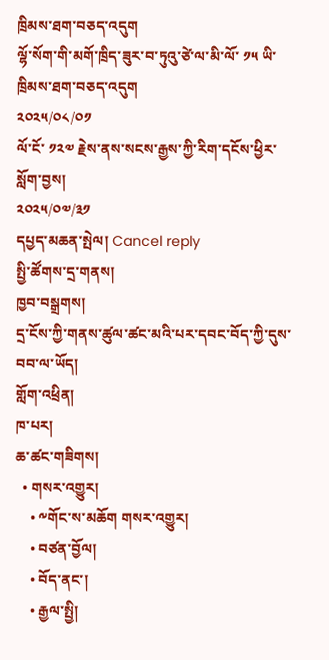ཁྲིམས་ཐག་བཅད་འདུག
ལྷོ་སོག་གི་མགོ་ཁྲིད་ཟུར་བ་ཏུའུ་ཙེ་ལ་མི་ལོ་ ༡༥ ཡི་ཁྲིམས་ཐག་བཅད་འདུག
༢༠༢༥/༠༨/༠༡
ལོ་ངོ་ ༡༢༧ རྗེས་ནས་སངས་རྒྱས་ཀྱི་རིག་དངོས་ཕྱིར་སློག་བྱས།
༢༠༢༥/༠༧/༣༡
དཔྱད་མཆན་སྤེལ། Cancel reply
སྤྱི་ཚོགས་དྲ་གནས།
ཁྱབ་བསྒྲགས།
དྲ་ངོས་ཀྱི་གནས་ཚུལ་ཚང་མའི་པར་དབང་བོད་ཀྱི་དུས་བབ་ལ་ཡོད།
གློག་འཕྲིན།
ཁ་པར།
ཆ་ཚང་གཟིགས།
  • གསར་འགྱུར།
    • ༸གོང་ས་མཆོག གསར་འགྱུར།
    • བཙན་བྱོལ།
    • བོད་ནང་།
    • རྒྱལ་སྤྱི།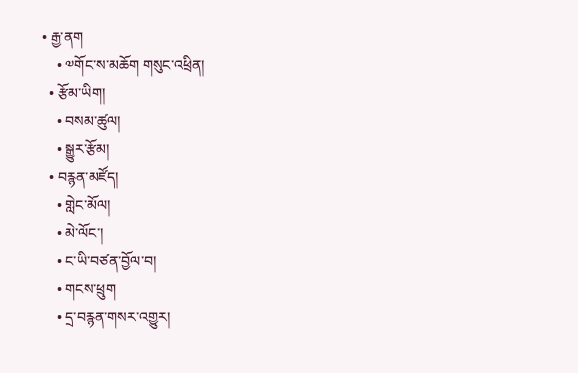• རྒྱ་ནག
    • ༧གོང་ས་མཆོག གསུང་འཕྲིན།
  • རྩོམ་ཡིག།
    • བསམ་ཚུལ།
    • སྒྱུར་རྩོམ།
  • བརྙན་མཛོད།
    • གླེང་མོལ།
    • མེ་ལོང་།
    • ང་ཡི་བཙན་བྱོལ་བ།
    • གངས་ཕྲུག
    • དྲ་བརྙན་གསར་འགྱུར།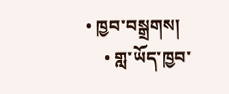• ཁྱབ་བསྒྲགས།
    • གླ་ཡོད་ཁྱབ་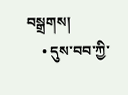བསྒྲགས།
    • དུས་བབ་ཀྱི་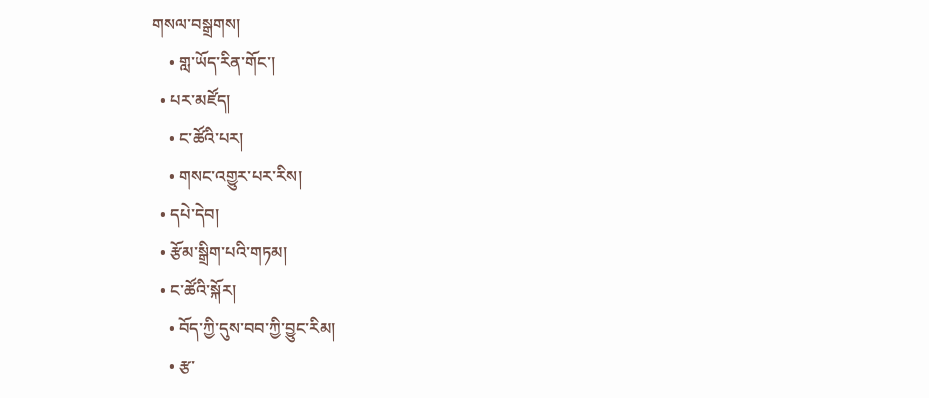གསལ་བསྒྲགས།
    • གླ་ཡོད་རིན་གོང་།
  • པར་མཛོད།
    • ང་ཚོའི་པར།
    • གསང་འགྱུར་པར་རིས།
  • དཔེ་དེབ།
  • རྩོམ་སྒྲིག་པའི་གཏམ།
  • ང་ཚོའི་སྐོར།
    • བོད་ཀྱི་དུས་བབ་ཀྱི་བྱུང་རིམ།
    • རྩ་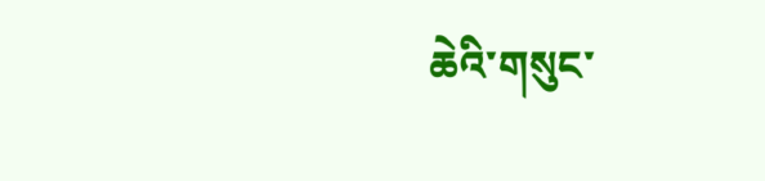ཆེའི་གསུང་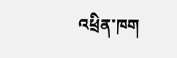འཕྲིན་ཁག